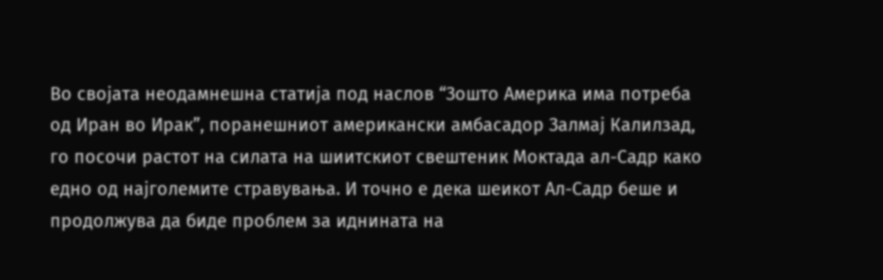Во својата неодамнешна статија под наслов “Зошто Америка има потреба од Иран во Ирак”, поранешниот американски амбасадор Залмај Калилзад, го посочи растот на силата на шиитскиот свештеник Моктада ал-Садр како едно од најголемите стравувања. И точно е дека шеикот Ал-Садр беше и продолжува да биде проблем за иднината на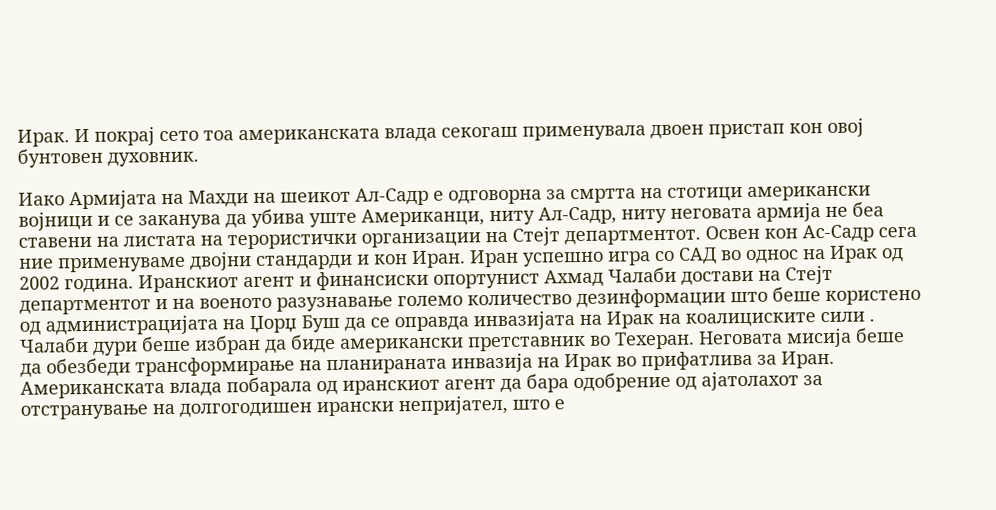Ирак. И покрај сето тоа американската влада секогаш применувала двоен пристап кон овој бунтовен духовник.

Иако Армијата на Махди на шеикот Ал-Садр е одговорна за смртта на стотици американски војници и се заканува да убива уште Американци, ниту Ал-Садр, ниту неговата армија не беа ставени на листата на терористички организации на Стејт департментот. Освен кон Ас-Садр сега ние применуваме двојни стандарди и кон Иран. Иран успешно игра со САД во однос на Ирак од 2002 година. Иранскиот агент и финансиски опортунист Ахмад Чалаби достави на Стејт департментот и на военото разузнавање големо количество дезинформации што беше користено од администрацијата на Џорџ Буш да се оправда инвазијата на Ирак на коалициските сили .
Чалаби дури беше избран да биде американски претставник во Техеран. Неговата мисија беше да обезбеди трансформирање на планираната инвазија на Ирак во прифатлива за Иран. Американската влада побарала од иранскиот агент да бара одобрение од ајатолахот за отстранување на долгогодишен ирански непријател, што е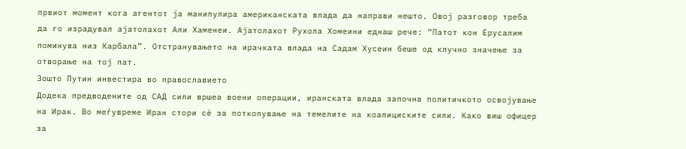првиот момент кога агентот ја манипулира американската влада да направи нешто. Овој разговор треба да го израдувал ајатолахот Али Хаменеи. Ајатолахот Рухола Хомеини еднаш рече: “Патот кон Ерусалим поминува низ Карбала”. Отстранувањето на ирачката влада на Садам Хусеин беше од клучно значење за отворање на тој пат.
Зошто Путин инвестира во православието
Додека предводените од САД сили вршеа воени операции, иранската влада започна политичкото освојување на Ирак. Во меѓувреме Иран стори сé за поткопување на темелите на коалициските сили. Како виш офицер за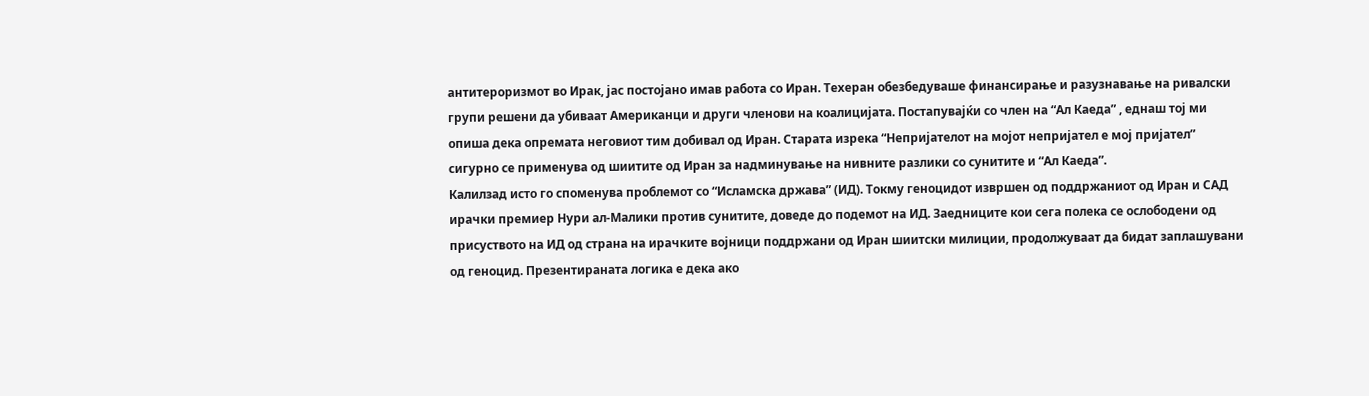антитероризмот во Ирак, јас постојано имав работа со Иран. Техеран обезбедуваше финансирање и разузнавање на ривалски групи решени да убиваат Американци и други членови на коалицијата. Постапувајќи со член на “Ал Каеда” , еднаш тој ми опиша дека опремата неговиот тим добивал од Иран. Старата изрека “Непријателот на мојот непријател е мој пријател” сигурно се применува од шиитите од Иран за надминување на нивните разлики со сунитите и “Ал Каеда”.
Калилзад исто го споменува проблемот со “Исламска држава” (ИД). Токму геноцидот извршен од поддржаниот од Иран и САД ирачки премиер Нури ал-Малики против сунитите, доведе до подемот на ИД. Заедниците кои сега полека се ослободени од присуството на ИД од страна на ирачките војници поддржани од Иран шиитски милиции, продолжуваат да бидат заплашувани од геноцид. Презентираната логика е дека ако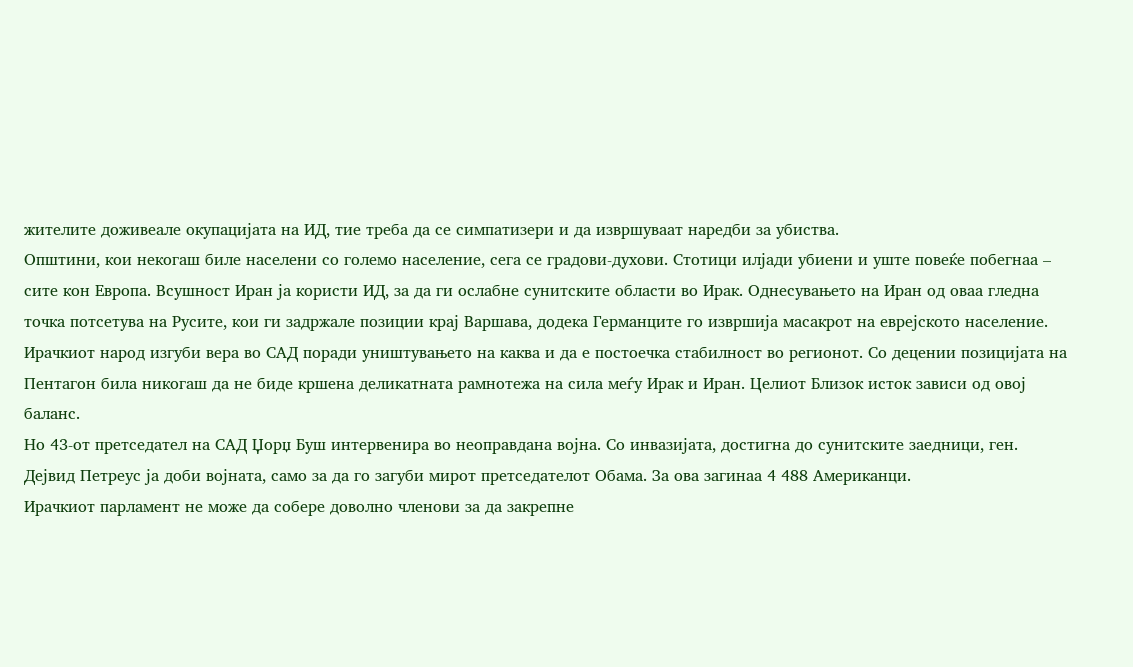жителите доживеале окупацијата на ИД, тие треба да се симпатизери и да извршуваат наредби за убиства.
Општини, кои некогаш биле населени со големо население, сега се градови-духови. Стотици илјади убиени и уште повеќе побегнаа – сите кон Европа. Всушност Иран ја користи ИД, за да ги ослабне сунитските области во Ирак. Однесувањето на Иран од оваа гледна точка потсетува на Русите, кои ги задржале позиции крај Варшава, додека Германците го извршија масакрот на еврејското население. Ирачкиот народ изгуби вера во САД поради уништувањето на каква и да е постоечка стабилност во регионот. Со децении позицијата на Пентагон била никогаш да не биде кршена деликатната рамнотежа на сила меѓу Ирак и Иран. Целиот Близок исток зависи од овој баланс.
Но 43-от претседател на САД Џорџ Буш интервенира во неоправдана војна. Со инвазијата, достигна до сунитските заедници, ген. Дејвид Петреус ја доби војната, само за да го загуби мирот претседателот Обама. За ова загинаа 4 488 Американци.
Ирачкиот парламент не може да собере доволно членови за да закрепне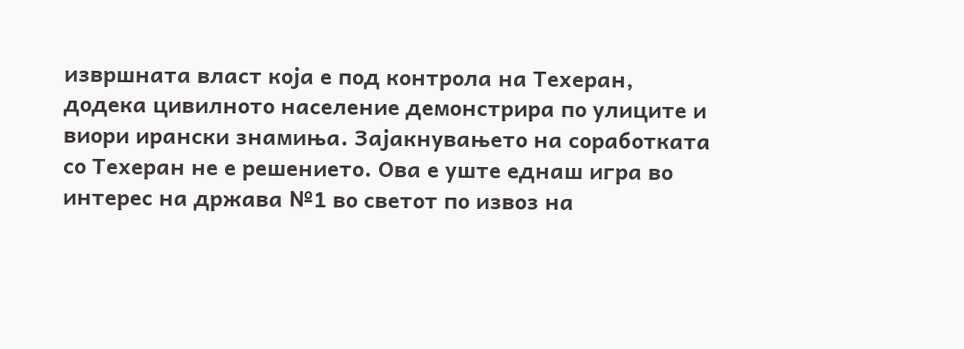извршната власт која е под контрола на Техеран, додека цивилното население демонстрира по улиците и виори ирански знамиња. Зајакнувањето на соработката со Техеран не е решението. Ова е уште еднаш игра во интерес на држава №1 во светот по извоз на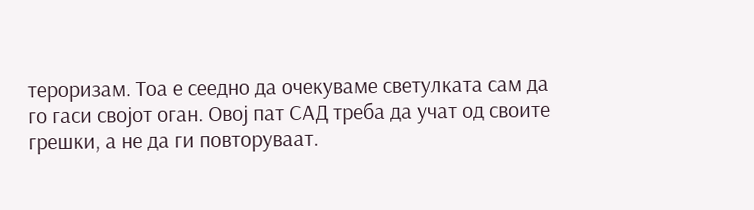тероризам. Тоа е сеедно да очекуваме светулката сам да го гаси својот оган. Овој пат САД треба да учат од своите грешки, а не да ги повторуваат.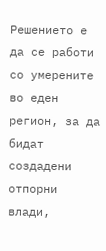Решението е да се работи со умерените во еден регион, за да бидат создадени отпорни влади,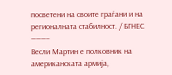посветени на своите граѓани и на регионалната стабилност. / БГНЕС
———–
Весли Мартин е полковник на американската армија,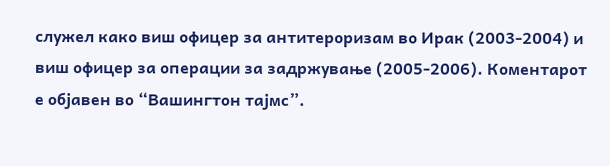служел како виш офицер за антитероризам во Ирак (2003-2004) и виш офицер за операции за задржување (2005-2006). Коментарот е објавен во “Вашингтон тајмс”.